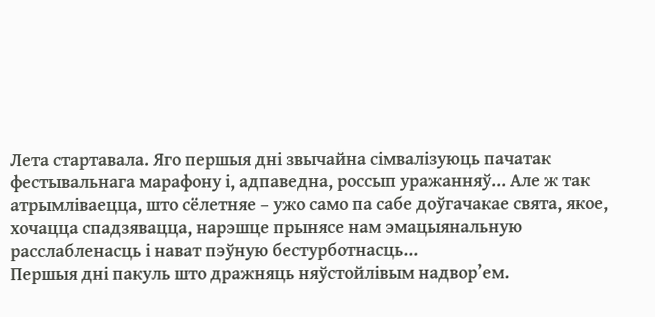Лета стартавала. Яго першыя дні звычайна сімвалізуюць пачатак фестывальнага марафону і, адпаведна, россып уражанняў... Але ж так атрымліваецца, што сёлетняе – ужо само па сабе доўгачакае свята, якое, хочацца спадзявацца, нарэшце прынясе нам эмацыянальную расслабленасць і нават пэўную бестурботнасць…
Першыя дні пакуль што дражняць няўстойлівым надвор’ем.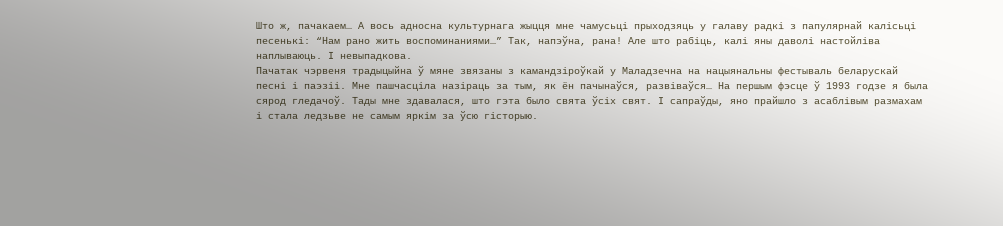Што ж, пачакаем… А вось адносна культурнага жыцця мне чамусьці прыходзяць у галаву радкі з папулярнай калісьці песенькі: “Нам рано жить воспоминаниями…” Так, напэўна, рана! Але што рабіць, калі яны даволі настойліва наплываюць. І невыпадкова.
Пачатак чэрвеня традыцыйна ў мяне звязаны з камандзіроўкай у Маладзечна на нацыянальны фестываль беларускай песні і паэзіі. Мне пашчасціла назіраць за тым, як ён пачынаўся, развіваўся… На першым фэсце ў 1993 годзе я была сярод гледачоў. Тады мне здавалася, што гэта было свята ўсіх свят. І сапраўды, яно прайшло з асаблівым размахам і стала ледзьве не самым яркім за ўсю гісторыю.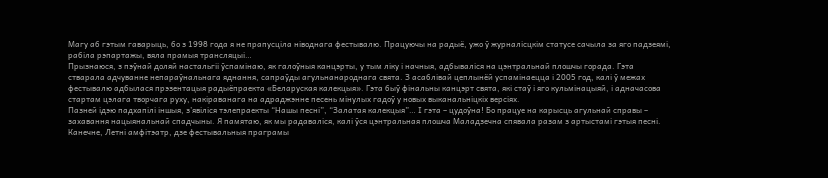Магу аб гэтым гаварыць, бо з 1998 года я не прапусціла ніводнага фестывалю. Працуючы на радыё, ужо ў журналісцкім статусе сачыла за яго падзеямі, рабіла рэпартажы, вяла прамыя трансляцыі…
Прызнаюся, з пэўнай доляй настальгіі ўспамінаю, як галоўныя канцэрты, у тым ліку і начныя, адбываліся на цэнтральнай плошчы горада. Гэта стварала адчуванне непараўнальнага яднання, сапраўды агульнанароднага свята. З асаблівай цеплынёй успамінаецца і 2005 год, калі ў межах фестывалю адбылася прэзентацыя радыёпраекта «Беларуская калекцыя». Гэта быў фінальны канцэрт свята, які стаў і яго кульмінацыяй, і адначасова стартам цэлага творчага руху, накіраванага на адраджэнне песень мінулых гадоў у новых выканальніцкіх версіях.
Пазней ідэю падхапілі іншыя, з’явіліся тэлепраекты “Нашы песні”, “Залатая калекцыя”… І гэта – цудоўна! Бо працуе на карысць агульнай справы – захавання нацыянальнай спадчыны. Я памятаю, як мы радаваліся, калі ўся цэнтральная плошча Маладзечна спявала разам з артыстамі гэтыя песні.
Канечне, Летні амфітэатр, дзе фестывальныя праграмы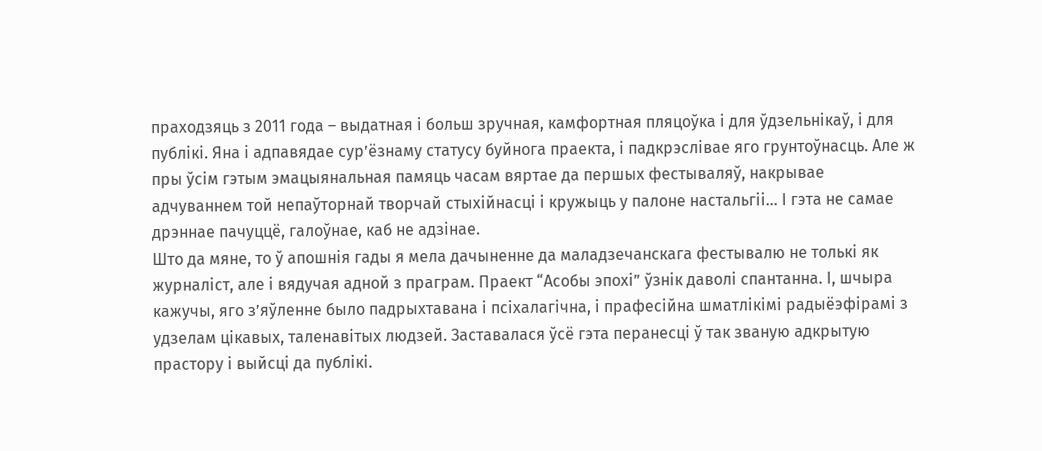праходзяць з 2011 года – выдатная і больш зручная, камфортная пляцоўка і для ўдзельнікаў, і для публікі. Яна і адпавядае сур’ёзнаму статусу буйнога праекта, і падкрэслівае яго грунтоўнасць. Але ж пры ўсім гэтым эмацыянальная памяць часам вяртае да першых фестываляў, накрывае адчуваннем той непаўторнай творчай стыхійнасці і кружыць у палоне настальгіі… І гэта не самае дрэннае пачуццё, галоўнае, каб не адзінае.
Што да мяне, то ў апошнія гады я мела дачыненне да маладзечанскага фестывалю не толькі як журналіст, але і вядучая адной з праграм. Праект “Асобы эпохі” ўзнік даволі спантанна. І, шчыра кажучы, яго з’яўленне было падрыхтавана і псіхалагічна, і прафесійна шматлікімі радыёэфірамі з удзелам цікавых, таленавітых людзей. Заставалася ўсё гэта перанесці ў так званую адкрытую прастору і выйсці да публікі.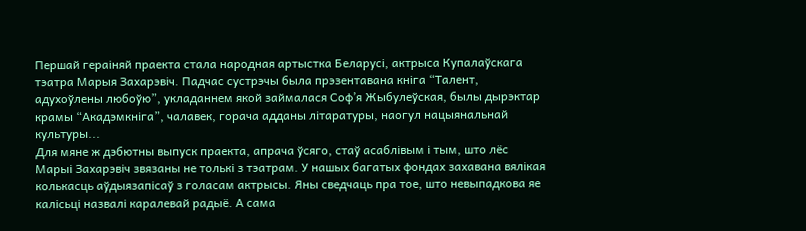Першай гераіняй праекта стала народная артыстка Беларусі, актрыса Купалаўскага тэатра Марыя Захарэвіч. Падчас сустрэчы была прэзентавана кніга “Талент, адухоўлены любоўю”, укладаннем якой займалася Соф’я Жыбулеўская, былы дырэктар крамы “Акадэмкніга”, чалавек, горача адданы літаратуры, наогул нацыянальнай культуры...
Для мяне ж дэбютны выпуск праекта, апрача ўсяго, стаў асаблівым і тым, што лёс Марыі Захарэвіч звязаны не толькі з тэатрам. У нашых багатых фондах захавана вялікая колькасць аўдыязапісаў з голасам актрысы. Яны сведчаць пра тое, што невыпадкова яе калісьці назвалі каралевай радыё. А сама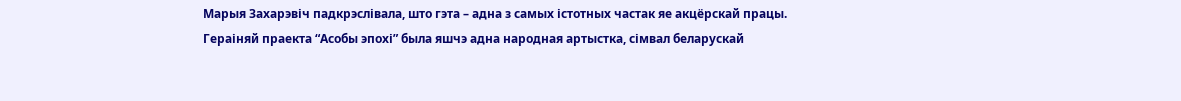Марыя Захарэвіч падкрэслівала, што гэта – адна з самых істотных частак яе акцёрскай працы.
Гераіняй праекта “Асобы эпохі” была яшчэ адна народная артыстка, сімвал беларускай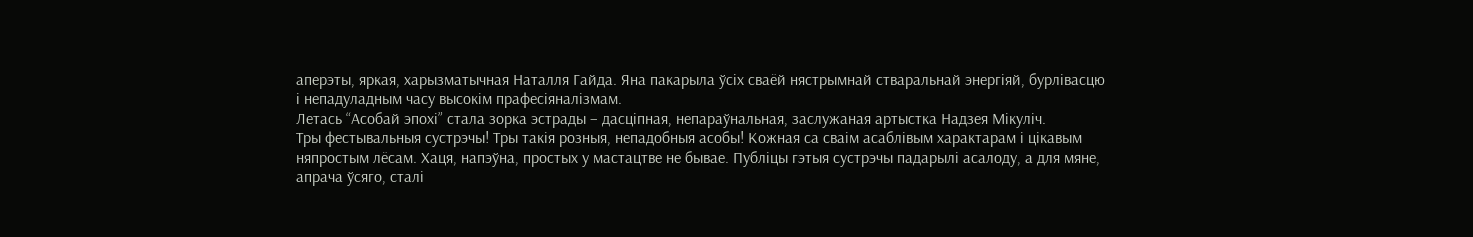аперэты, яркая, харызматычная Наталля Гайда. Яна пакарыла ўсіх сваёй нястрымнай стваральнай энергіяй, бурлівасцю і непадуладным часу высокім прафесіяналізмам.
Летась “Асобай эпохі” стала зорка эстрады – дасціпная, непараўнальная, заслужаная артыстка Надзея Мікуліч.
Тры фестывальныя сустрэчы! Тры такія розныя, непадобныя асобы! Кожная са сваім асаблівым характарам і цікавым няпростым лёсам. Хаця, напэўна, простых у мастацтве не бывае. Публіцы гэтыя сустрэчы падарылі асалоду, а для мяне, апрача ўсяго, сталі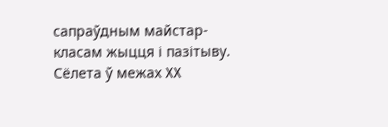сапраўдным майстар-класам жыцця і пазітыву.
Сёлета ў межах XX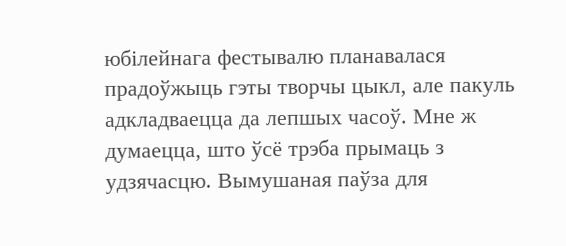юбілейнага фестывалю планавалася прадоўжыць гэты творчы цыкл, але пакуль адкладваецца да лепшых часоў. Мне ж думаецца, што ўсё трэба прымаць з удзячасцю. Вымушаная паўза для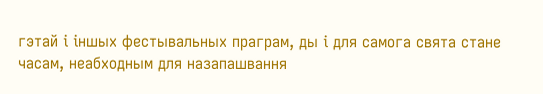гэтай і іншых фестывальных праграм, ды і для самога свята стане часам, неабходным для назапашвання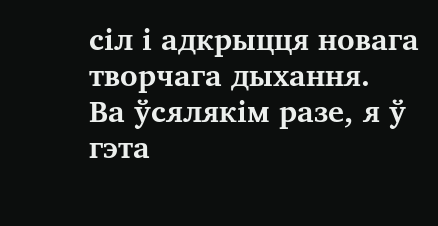сіл і адкрыцця новага творчага дыхання.
Ва ўсялякім разе, я ў гэта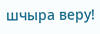шчыра веру!